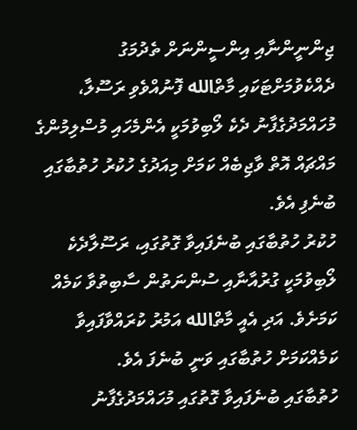ޖިންނީންނާއި އިންސީންނަށް ތެދުމަގު ދެއްކެވުމަށްޓަކައި މާތްالله ފޮނުއްވެވި ރަސޫލާ، މުހައްމަދުގެފާނު ދެކެ ލޯބިވުމަކީ އެންމެހައި މުސްލިމުންގެ މައްޗައް އޮތް ވާޖިބެއް ކަމަށް މިއަދުގެ ހުކުރު ހުތުބާގައި ބުނެފި އެވެ.
ހުކުރު ހުތުބާގައި ބުނެފައިވާ ގޮތުގައި، ރަސޫލާދެކެ ލޯބިވުމަކީ ގުރުއާނާއި ސުންނަތުން ސާބިތުވާ ކަމެއް ކަމަށެވެ. އަދި އެއީ މާތްالله އަމުރު ކުރައްވާފައިވާ ކަމެއްކަމަށް ހުތުބާގައި ވަނީ ބުނެފަ އެވެ.
ހުތުބާގައި ބުނެފައިވާ ގޮތުގައި މުހައްމަދުގެފާނު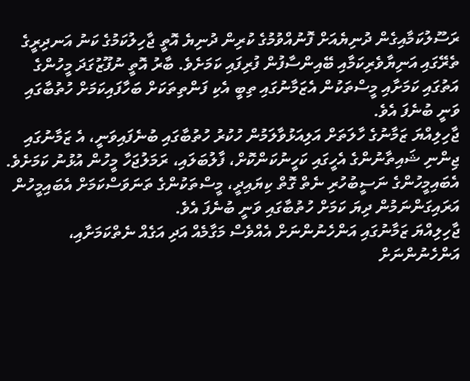ރަސޫލުކަމާއިގެން ދުނިޔެއަށް ފޮނުއްވުމުގެ ކުރިން ދުނިޔެ އޮތީ ޖާހިލުކަމުގެ ކަނު އަނދިރީގެ ތެރޭގައި އަނިޔާވެރިކަމާއި ބޭއިންސާފުން ފުރިފައި ކަމަށެވެ. ބާރު އޮތީ ނުފޫޒުގަދަ މީހުންގެ އަތުގައި ކަމަށާއި މީސްތަކުން އެޒަމާނުގައި ތިބީ އެކި ފަންތިތަކަށް ބަހާފައިކަމަށް ހުތުބާގައި ވަނީ ބުނެފަ އެވެ.
ޖާހިލިއްޔަ ޒަމާނުގެ ހާލަތަށް އަލިއަޅުވާލަމުން ހުކުރު ހުތުބާގައި ބުނެފައިވަނީ، އެ ޒަމާނުގައި ޖިންނި ޝައިތާނުންގެ އެހީގައި ކަހީނުކަންކޮށް، ފާލުބަލައި، ރަމަލުޖަހާ މީހުން އުޅުނު ކަމަށެވެ. އެބައިމީހުންގެ ނަސީބުހުރި ނެތް ގޮތް ކިޔައިދީ، މީސްތަކުންގެ ތަނަވަސްކަމަށް އެބައިމީހުން އަރައިގަންނަމުން ދިޔަ ކަމަށް ހުތުބާގައި ވަނީ ބުނެފަ އެވެ.
ޖާހިލިއްޔަ ޒަމާނުގައި އަންހެނުންނަށް އެއްވެސް މަގާމެއް އަދި އަގެއް ނެތްކަމަށާއި، އަންހެނުންނަށް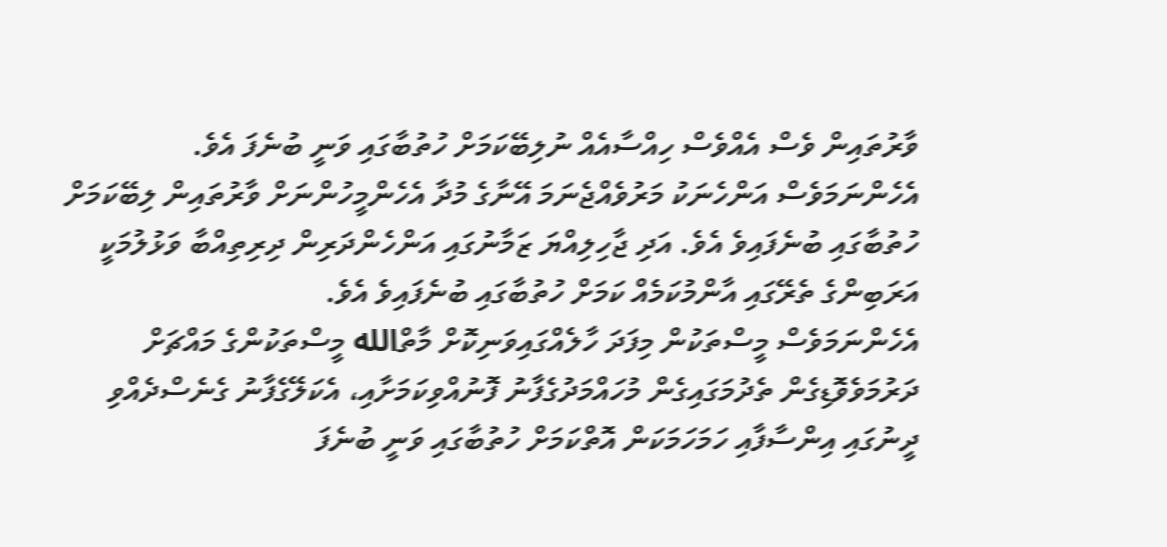ވާރުތައިން ވެސް އެއްވެސް ހިއްސާއެއް ނުލިބޭކަމަށް ހުތުބާގައި ވަނީ ބުނެފަ އެވެ. އެހެންނަމަވެސް އަންހެނަކު މަރުވެއްޖެނަމަ އޭނާގެ މުދާ އެހެންމީހުންނަށް ވާރުތައިން ލިބޭކަމަށް ހުތުބާގައި ބުނެފައިވެ އެވެ. އަދި ޖާހިލިއްޔަ ޒަމާނުގައި އަންހެންދަރިން ދިރިތިއްބާ ވަޅުލުމަކީ އަރަބިންގެ ތެރޭގައި އާންމުކަމެއް ކަމަށް ހުތުބާގައި ބުނެފައިވެ އެވެ.
އެހެންނަމަވެސް މީސްތަކުން މިފަދަ ހާލެއްގައިވަނިކޮށް މާތްالله މީސްތަކުންގެ މައްޗަށް ދަރުމަވެވޮޑިގެން ތެދުމަގައިގެން މުހައްމަދުގެފާނު ފޮނުއްވިކަމަށާއި، އެކަލޭގެފާނު ގެނެސްދެއްވި ދީނުގައި އިންސާފާއި ހަމަހަމަކަން އޮތްކަމަށް ހުތުބާގައި ވަނީ ބުނެފަ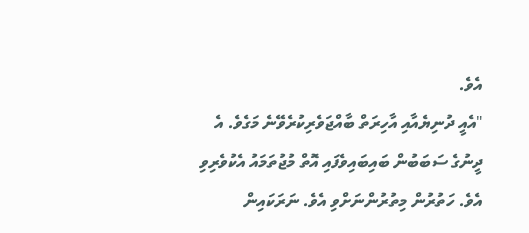އެވެ.
"އެއީ ދުނިޔެއާއި އާހިރަތް ބާއްޖަވެރިކުރެވޭނެ މަގެވެ. އެ ދީނުގެ ސަބަބުން ބައިބައިވެފައި އޮތް މުޖުތަމައު އެކުވެރިވި އެވެ. ހަތުރުން މިތުރުންނަށްވި އެވެ. ނަރަކައިން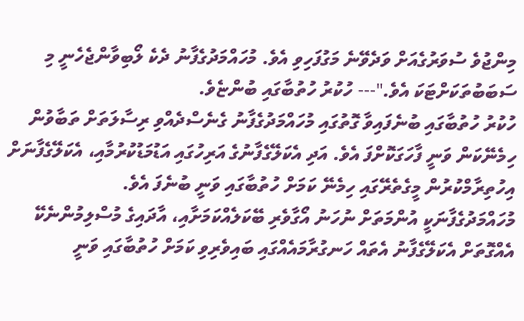މިންޖުވެ ސުވަރުގެއަށް ވަދެވޭނެ މަގުފަހިވި އެވެ. މުހައްމަދުގެފާނު ދެކެ ލޯބިވާންޖެހެނީ މި ސަބަބުތަކަށްޓަކަ އެވެ."--- ހުކުރު ހުތުބާގައި ބުންޏެވެ.
ހުކުރު ހުތުބާގައި ބުނެފައިވާ ގޮތުގައި މުހައްމަދުގެފާނު ގެނެސްދެއްވި ރިސާލަތަށް ތަބާވުން ހިމެނޭކަން ވަނީ ފާހަގަކޮށްފަ އެވެ. އަދި އެކަލޭގެފާނުގެ އަރިހުގައި އަޑުމަޑުކުރުމާއި، އެކަލޭގެފާނަށް އިހުތިރާމްކުރުން މީގެތެރޭގައި ހިމެނޭ ކަމަށް ހުތުބާގައި ވަނީ ބުނެފަ އެވެ.
މުހައްމަދުގެފާނަކީ އުންމަތަށް ނުހަނު އޯގާވެރި ބޭކަލެއްކަމަށާއި، އާދައިގެ މުސްލިމުންނެކޭ އެއްގޮތަށް އެކަލޭގެފާނު އެތައް ހަނގުރާމައެއްގައި ބައިވެރިވި ކަމަށް ހުތުބާގައި ވަނީ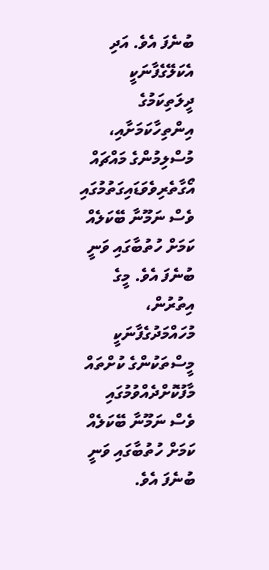ބުނެފަ އެވެ. އަދި އެކަލޭގެފާނަކީ ދީލަތިކަމުގެ އިންތިހާކަމަށާއި، މުސްލިމުންގެ މައްޗައް އޯގާތެރިވެވަޑައިގަތުމުގައި ވެސް ނަމޫނާ ބޭކަލެއް ކަމަށް ހުތުބާގައި ވަނީ ބުނެފަ އެވެ. މީގެ އިތުރުން، މުހައްމަދުގެފާނަކީ މީސްތަކުންގެ ކުށްތައް މާފުކޮށްދެއްވުމުގައި ވެސް ނަމޫނާ ބޭކަލެއް ކަމަށް ހުތުބާގައި ވަނީ ބުނެފަ އެވެ.